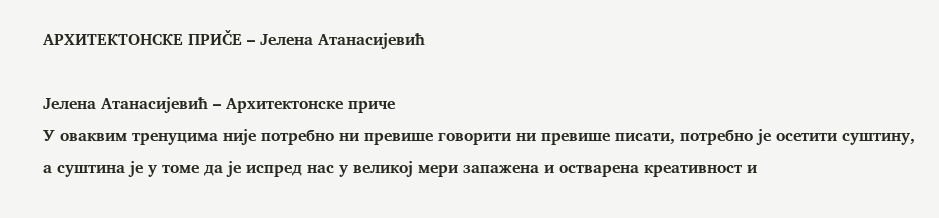АРХИТЕКТОНСКЕ ПРИČЕ – Јелена Атанасијевић

Јелена Атанасијевић – Архитектонске приче
У оваквим тренуцима није потребно ни превише говорити ни превише писати, потребно је осетити суштину, а суштина је у томе да је испред нас у великој мери запажена и остварена креативност и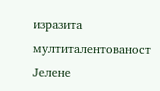изразита мултиталентованост Јелене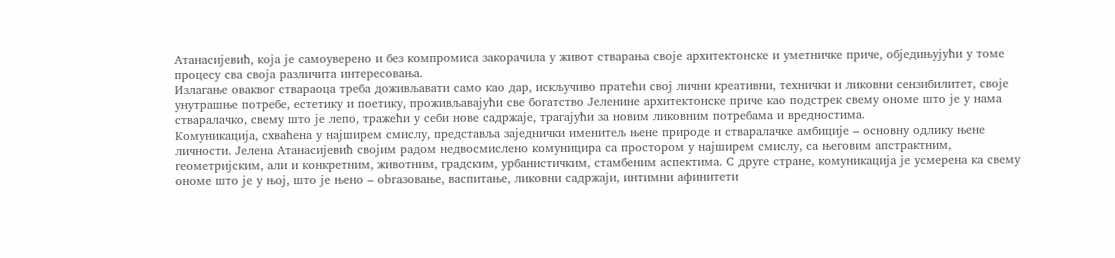Атанасијевић, која је самоуверено и без компромиса закорачила у живот стварања своје архитектонске и уметничке приче, обједињујући у томе процесу сва своја различита интересовања.
Излагање оваквог ствараоца треба доживљавати само као дар, искључиво пратећи свој лични креативни, технички и ликовни сензибилитет, своје унутрашње потребе, естетику и поетику, проживљавајући све богатство Јеленине архитектонске приче као подстрек свему ономе што је у нама стваралачко, свему што је лепо, тражећи у себи нове садржаје, трагајући за новим ликовним потребама и вредностима.
Комуникација, схваћена у најширем смислу, представља заједнички именитељ њене природе и стваралачке амбиције – основну одлику њене личности. Јелена Атанасијевић својим радом недвосмислено комуницира са простором у најширем смислу, са његовим апстрактним, геометријским, али и конкретним, животним, градским, урбанистичким, стамбеним аспектима. С друге стране, комуникација је усмерена ка свему ономе што је у њој, што је њено – оbrазовање, васпитање, ликовни садржаји, интимни афинитети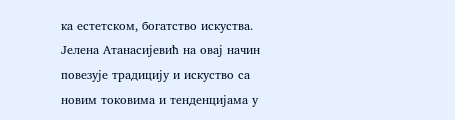ка естетском, богатство искуства. Јелена Атанасијевић на овај начин повезује традицију и искуство са новим токовима и тенденцијама у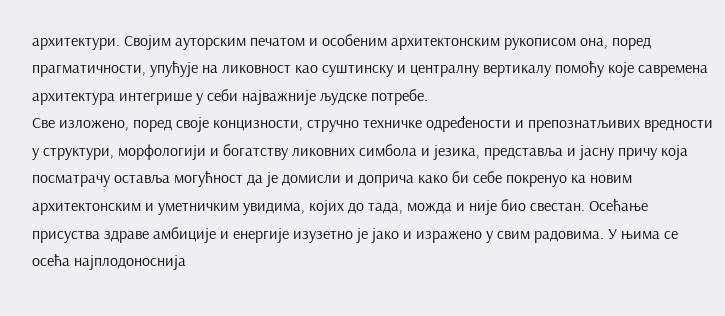архитектури. Својим ауторским печатом и особеним архитектонским рукописом она, поред прагматичности, упућује на ликовност као суштинску и централну вертикалу помоћу које савремена архитектура интегрише у себи најважније људске потребе.
Све изложено, поред своје концизности, стручно техничке одреđености и препознатљивих вредности у структури, морфологији и богатству ликовних симбола и језика, представља и јасну причу која посматрачу оставља могућност да је домисли и доприча како би себе покренуо ка новим архитектонским и уметничким увидима, којих до тада, можда и није био свестан. Осећање присуства здраве амбиције и енергије изузетно је јако и изражено у свим радовима. У њима се осећа најплодоноснија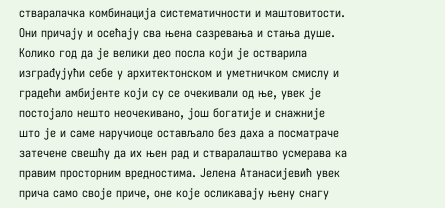стваралачка комбинација систематичности и маштовитости. Они причају и осећају сва њена сазревања и стања душе. Колико год да је велики део посла који је остварила изграđујући себе у архитектонском и уметничком смислу и градећи амбијенте који су се очекивали од ње, увек је постојало нешто неочекивано, још богатије и снажније што је и саме наручиоце остављало без даха а посматраче затечене свешћу да их њен рад и стваралаштво усмерава ка правим просторним вредностима. Јелена Атанасијевић увек прича само своје приче, оне које осликавају њену снагу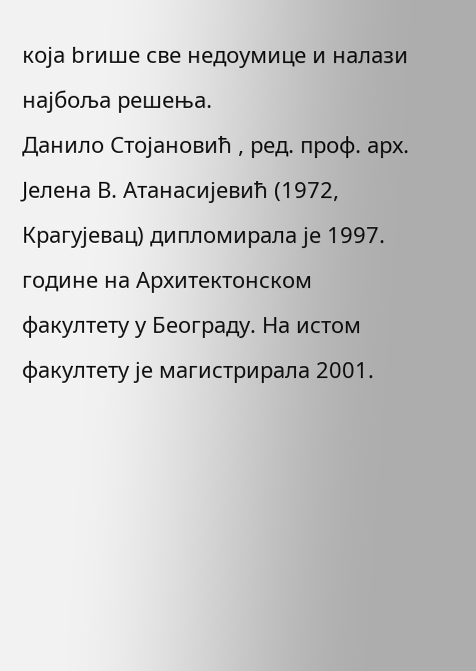која brише све недоумице и налази најбоља решења.
Данило Стојановић , ред. проф. арх.
Јелена В. Атанасијевић (1972, Крагујевац) дипломирала је 1997. године на Архитектонском факултету у Београду. На истом факултету је магистрирала 2001.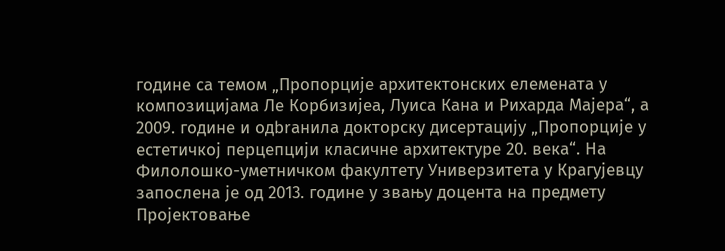године са темом „Пропорције архитектонских елемената у композицијама Ле Корбизијеа, Луиса Кана и Рихарда Мајера“, а 2009. године и одbrанила докторску дисертацију „Пропорције у естетичкој перцепцији класичне архитектуре 20. века“. На Филолошко-уметничком факултету Универзитета у Крагујевцу запослена је од 2013. године у звању доцента на предмету Пројектовање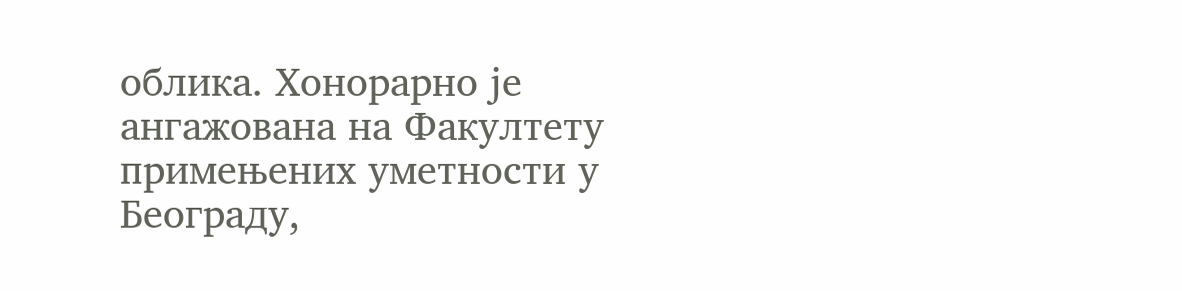облика. Хонорарно је ангажована на Факултету примењених уметности у Београду,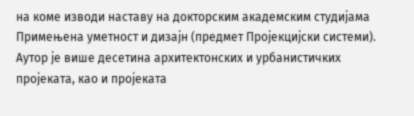на коме изводи наставу на докторским академским студијама Примењена уметност и дизајн (предмет Пројекцијски системи). Аутор је више десетина архитектонских и урбанистичких пројеката, као и пројеката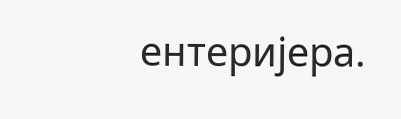ентеријера.